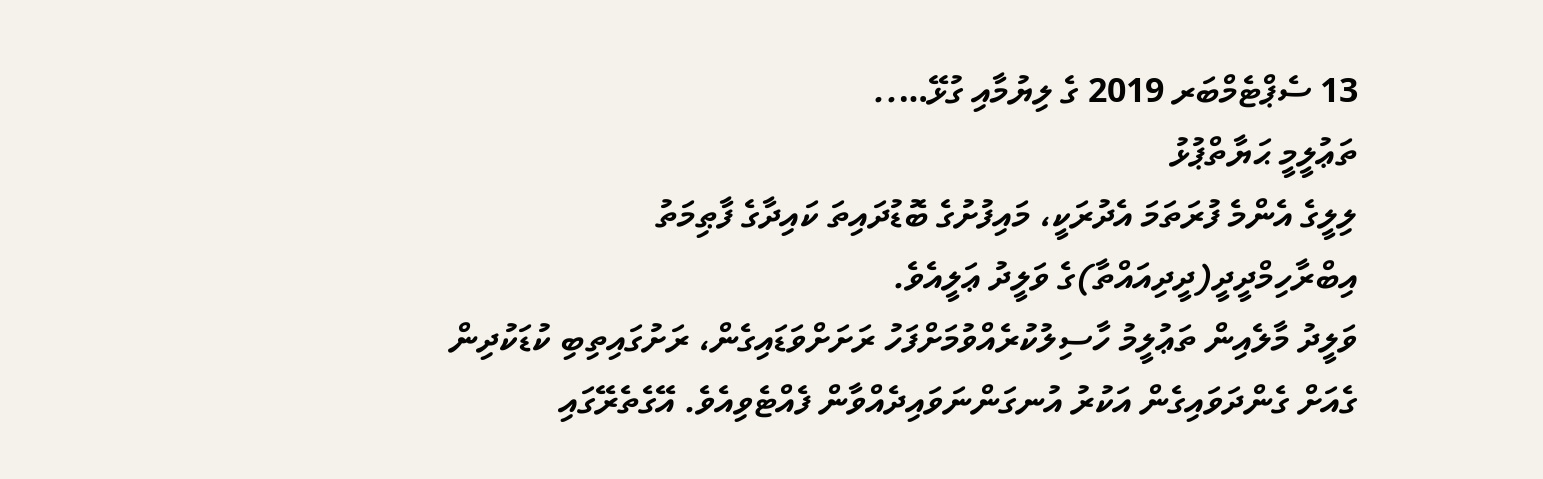13 ސެޕްޓެމްބަރ 2019 ގެ ލިޔުމާއި ގުޅޭ…..
ތަޢުލީމީ ޙަޔާތްޕުޅު
ލިލީގެ އެންމެ ފުރަތަމަ އެދުރަކީ، މައިފުށުގެ ބޮޑުދައިތަ ކައިދާގެ ފާޠިމަތު އިބްރާހިމްދީދީ(ދީދިއައްތާ)ގެ ވަލީދު ޢަލީއެވެ.
ވަލީދު މާލެއިން ތަޢުލީމު ހާސިލުކުރެއްވުމަށްފަހު ރަށަށްވަޑައިގެން، ރަށުގައިތިބި ކުޑަކުދިން ގެއަށް ގެންދަވައިގެން އަކުރު އުނގަންނަވައިދެއްވާން ފެއްޓެވިއެވެ. އޭގެތެރޭގައި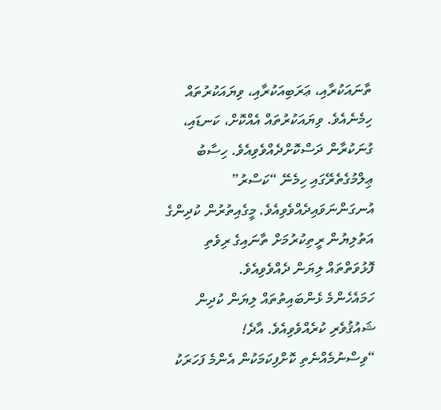ތާނައަކުރާއި، ޢަރަބިއަކުރާއި، ވިޔައަކުރުތައް ހިމެނެއެވެ. ވިޔައަކުރުތައް އެއްކޮށް، ކަނޑައި، ގުނަކުރާން ދަސްކޮށްދެއްވެވިއެވެ. ހިސާބު ޢިލްމުގެތެރޭގައި ހިމެނޭ “ކަސްރު” އުނގަންނަވައިދެއްވެވިއެވެ. މީގެއިތުރުން ކުދިންގެ އަތުލިޔުން ރީތިކުރުމަށް ތާނައިގެ ރިވެތި ފޮޅުވަތްތައް ލިޔަން ދެއްވެވިއެވެ.
ހަމައެހެންމެ ޅެންބައިތުތައް ލިޔަން ކުދިން ޝައުޤުވެރި ކުރެއްވެވިއެވެ. އާދެ!
“ވިސްނުމެއްނެތި ކޮށްފިކަމަކުން އެންމެ ފަހަރަކު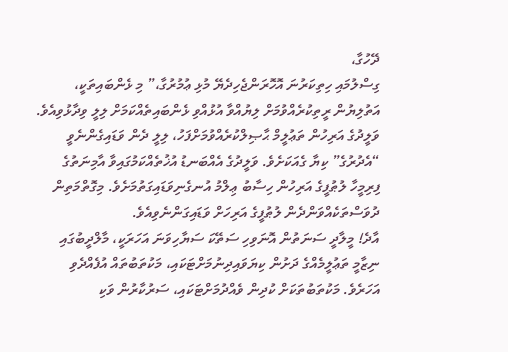ދޭހުގާ،
ގިސްލުމައި ހިތިކަރުނަ އޮހޮރަންޖެހިދެޔޭ މުޅި ޢުމުރުގާ،” މި ޅެންބައިތަކީ، އަތުލިޔުން ރީތިކުރެއްވުމަށް ލިޔުއްވާ އުޅުއްވި ޅެންބައިތެއްކަމަށް ލިލީ ވިދާޅުވިއެވެ.
ވަލީދުގެ އަރިހުން ތަޢުލީމް ޙާޞިލްކުރެއްވުމަށްފަހު، ލިލީ ދެން ވަޑައިގެންނެވީ “އެދުރުގެ” ކިޔާ ގެއަކަށެވެ. ވަލީދުގެ އެއްބަނޑު އުޚުތެއްކަމުގައިވާ އާމިނަތުގެ ފިރިމީހާ ލުޠުފީގެ އަރިހުން ހިސާބު ޢިލްމު އުނގެނިވަޑައިގަތުމަށެވެ. މިގޮތްމަތިން ދުވަސްތަކެއްވަންދެން ލުޠުފީގެ އަރިހަށް ވަޑައިގަންނެވިއެވެ.
އާދެ! މީލާދީ ސަނަތުން އޮނަވިހި ސަތޭކަ ސަޔާހިވަނަ އަހަރަކީ، މާލްދީބުގައި ނިޒާމީ ތަޢުލީމެއްގެ ދަށުން ކިޔަވައިދިނުމަށްޓަކައި، މަކުތަބުތައް އުފެއްދެވި އަހަރެވެ. މަކުތަބުތަކަށް ކުދިން ވެއްދުމަށްޓަކައި، ސަރުކާރުން ވަކި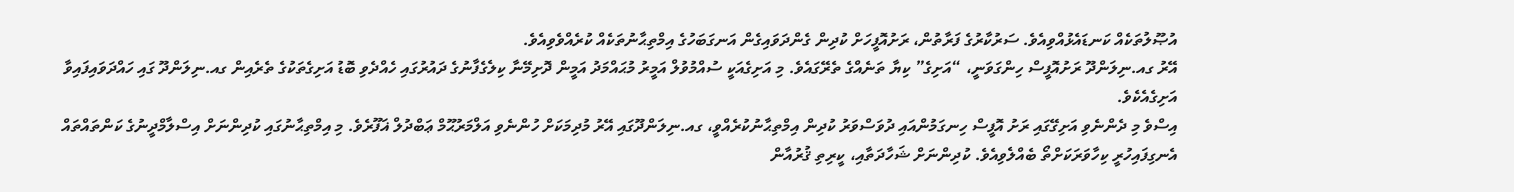އުޞޫލުތަކެއް ކަނޑައެޅުއްވިއެވެ. ސަރުކާރުގެ ފަރާތުން، ރަށުއޮފީހަށް ކުދިން ގެންދަވައިގެން އަނގަބަހުގެ އިމްތިޙާނުތަކެއް ކުރެއްވެވިއެވެ.
އޭރު ގއ.ނިލަންދޫ ރަށުއޮފީސް ހިންގަވަނީ، “އަށިގެ” ކިޔާ ތަނެއްގެ ތެރޭގައެވެ. މި އަށިގެއަކީ ސުއްމުވުލް އަމީރު މުޙައްމަދު އަމީން ދޮށިމޭނާ ކިލެގެފާނުގެ ދައުރުގައި ހެއްދެވި ބޮޑު އަށިގެތަކުގެ ތެރެއިން ގއ.ނިލަންދޫ ގައި ހައްދަވައިފައިވާ އަށިގެއެކެވެ.
އިސްވެ މި ދެންނެވި އަށިގޭގައި ރަށު އޮފީސް ހިނގަމުންއައި ދުވަސްވަރު ކުދިން އިމްތިޙާނުކުރެއްވީ، ގއ.ނިލަންދޫގައި އޭރު މުދިމަކަށް ހުންނެވި އަލްމަރުޙޫމް ޢަބްދުލް ޣަފޫރެވެ. މި އިމްތިޙާނުގައި ކުދިންނަށް އިސްލާމްދީނުގެ ކަންތައްތައް އެނގިފައިހުރީ ކިހާވަރަކަށްތޯ ބެއްލެވިއެވެ. ކުދިންނަށް ޝަހާދަތާއި، ކީރިތި ޤުރުއާން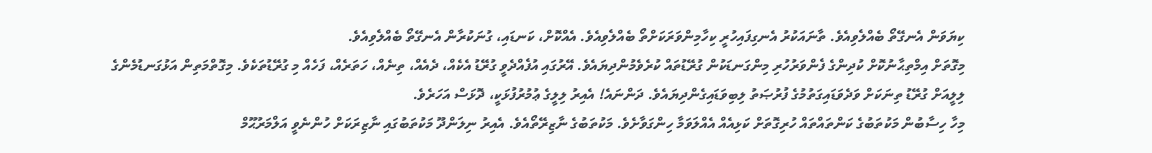ކިޔަވަން އެނގޭތޯ ބެއްލެވިއެވެ. ތާނައަކުރު އެނގިފައިހުރީ ކިހާމިންވަރަކަށްތޯ ބެއްލެވިއެވެ. އެއްކޮށް، ކަނޑައި، ގުނަކުރާން އެނގޭތޯ ބެއްލެވިއެވެ.
މިގޮތަށް އިމްތިޙާނުކޮށް ކުދިންގެ ފެންވަރުހުރި މިންގަނޑަކުން ގުރޭޑުތައް ކުރެވެމުންދިޔައެވެ. އޭރުގައި އުފެއްދެވީ ގުރޭޑު އެކެއް، ދެއެއް، ތިނެއް، ހަތަރެއް، ފަހެއް މި ގުރޭޑުތަކެވެ. މިގޮތްމަތިން އަޅުގަނޑުމެންގެ ލިލީއަށް ގުރޭޑު ތިނަކަށް ވަދެވަޑައިގަތުމުގެ ފުރުޞަތު ލިބިވަޑައިގެންދިޔައެވެ. ދަންނައެ! އެއިރު ލިލީގެ ޢުމުރުފުޅަކީ، ދޮޅަސް އަހަރެވެ.
މިހާ ހިސާބުން މަކުތަބުގެ ކަންތައްތައް ހުރިގޮތަށް ކަޅިއެއް އެއްލަވަމާ ހިންގަވާށެވެ. މަކުތަބުގެ ނާޒިރޭތޯއެވެ. އެއިރު ނިލަންދޫ މަކުތަބުގައި ނާޒިރަކަށް ހުންނެވީ އަލްމަރުޙޫމް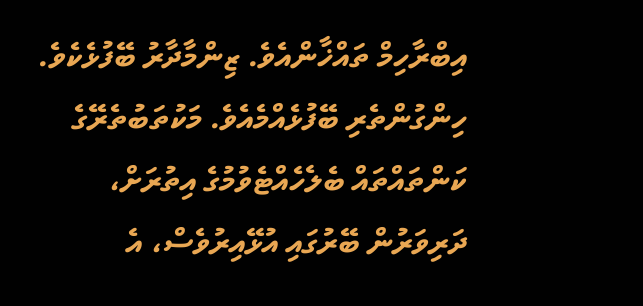އިބްރާހިމް ތައްޚާންއެވެ. ޒިންމާދާރު ބޭފުޅެކެވެ. ހިންގުންތެރި ބޭފުޅެއްމެއެވެ. މަކުތަބުތެރޭގެ ކަންތައްތައް ބެލެހެއްޓެވުމުގެ އިތުރަށް، ދަރިވަރުން ބޭރުގައި އުޅޭއިރުވެސް، އެ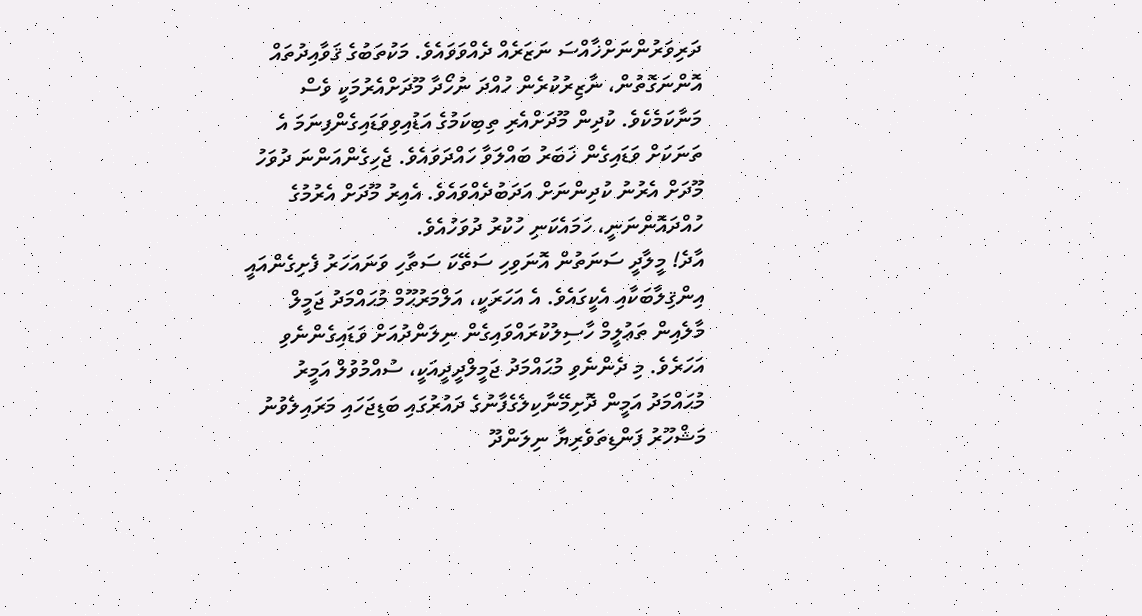ދަރިވަރުންނަށްޚާއްސަ ނަޒަރެއް ދެއްވަވައެވެ. މަކުތަބުގެ ޤަވާއިދުތައް އޮންނަގޮތުން، ނާޒިރުކުރެން ހުއްދަ ނުހޯދާ މޫދަށްއެރުމަކީ ވެސް މަނާކަމެކެވެ. ކުދިން މޫދަށްއެރި ތިބިކަމުގެ އަޑުއިވިވަޑައިގެންފިނަމަ އެ ތަނަކަށް ވަޑައިގެން ޚަބަރު ބައްލަވާ ހައްދަވައެވެ. ޖެހިގެންއަންނަ ދުވަހު މޫދަށް އެރުނު ކުދިންނަށް އަދަބުދެއްވައެވެ. އެއިރު މޫދަށް އެރުމުގެ ހުއްދައޮންނަނީ، ހަމައެކަނި ހުކުރު ދުވަހުއެވެ.
އާދެ! މީލާދީ ސަނަތުން އޮނަވިހި ސަތޭކަ ސަތާހި ވަނައަހަރު ފެށިގެންއައީ އިންޤިލާބަކާއި އެކީގައެވެ. އެ އަހަރަކީ، އަލްމަރުޙޫމް މުޙައްމަދު ޖަމީލް މާލެއިން ތަޢުލީމް ހާސިލުކުރައްވައިގެން ނިލަންދުއަށް ވަޑައިގެންނެވި އަހަރެވެ. މި ދެންނެވި މުޙައްމަދު ޖަމީލްދީދީއަކީ، ސުއްމުވުލް އަމީރު މުޙައްމަދު އަމީން ދޮށިމޭނާކިލެގެފާނުގެ ދައުރުގައި ބަޑިޖަހައި މަރައިލެވުނު މަޝްހޫރު ފަންޑިތަވެރިޔާ ނިލަންދޫ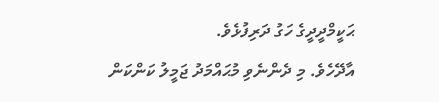ޙަކީމްދީދީގެ ހަގު ދަރިފުޅެވެ.
އާދޭހެވެ. މި ދެންނެވި މުޙައްމަދު ޖަމީލު ކަންކަން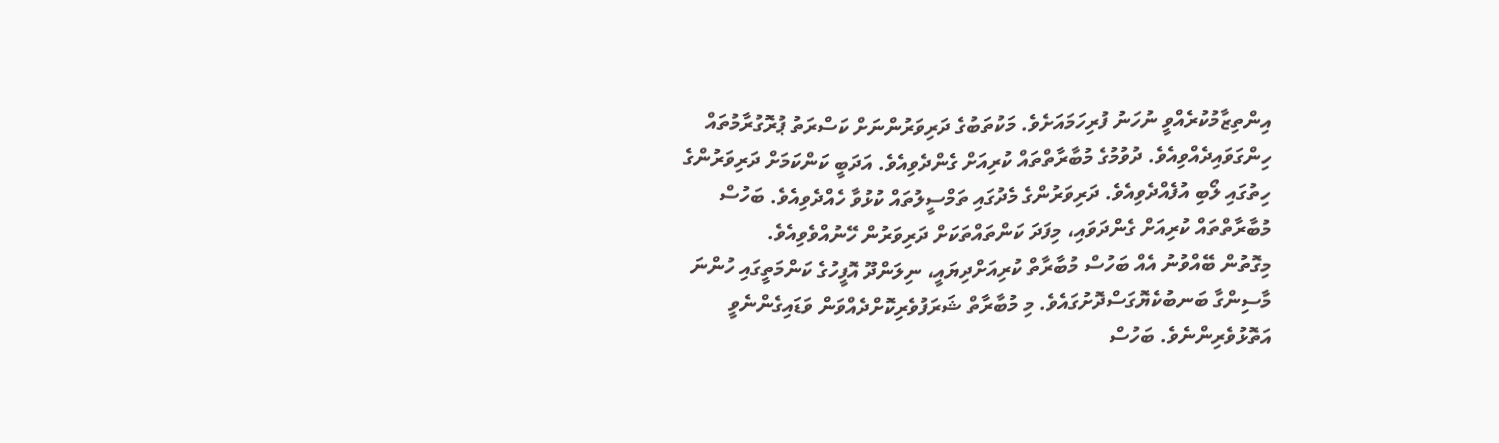އިންތިޒާމުކުރެއްވީ ނުހަނު ފުރިހަމައަށެވެ. މަކުތަބުގެ ދަރިވަރުންނަށް ކަސްރަތު ޕުރޮގުރާމުތައް ހިންގަވައިދެއްވިއެވެ. ދުވުމުގެ މުބާރާތްތައް ކުރިއަށް ގެންދެވިއެވެ. އަދަބީ ކަންކަމަށް ދަރިވަރުންގެ ހިތުގައި ލޯބި އުފެއްދެވިއެވެ. ދަރިވަރުންގެ މެދުގައި ތަމްސީލުތައް ކުޅުވާ ހެއްދެވިއެވެ. ބަހުސް މުބާރާތްތައް ކުރިއަށް ގެންދަވައި، މިފަދަ ކަންތައްތަކަށް ދަރިވަރުން ހޭނުއްވެވިއެވެ.
މިގޮތުން ބޭއްވުނު އެއް ބަހުސް މުބާރާތް ކުރިއަށްދިޔައީ، ނިލަންދޫ އޮފީހުގެ ކަންމަތީގައި ހުންނަ މާސިންގާ ބަނބުކެޔޮގަސްދޮށުގައެވެ. މި މުބާރާތް ޝަރަފުވެރިކޮށްދެއްވަން ވަޑައިގެންނެވީ އަތޮޅުވެރިންނެވެ. ބަހުސް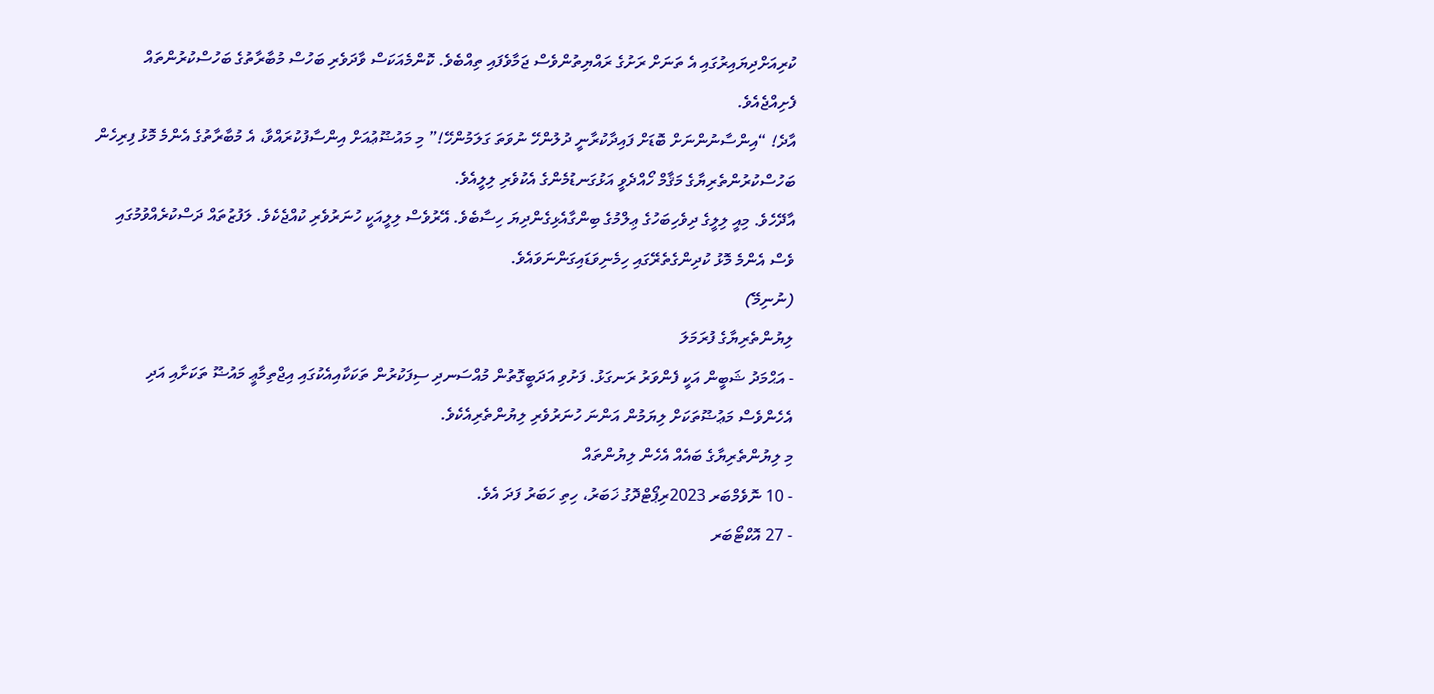ކުރިއަށްދިޔައިރުގައި އެ ތަނަށް ރަށުގެ ރައްޔިތުންވެސް ޖަމާވެފައި ތިއްބެވެ. ކޮންމެއަކަސް ވާދަވެރި ބަހުސް މުބާރާތުގެ ބަހުސްކުރުންތައް ފެށިއްޖެއެވެ.
އާދެ! “އިންސާނުންނަށް ބޮޑަށް ފައިދާކުރާނީ ދުލުންހޭ ނުވަތަ ގަލަމުންހޭ!” މި މައުޟޫޢުއަށް އިންސާފުކުރައްވާ، އެ މުބާރާތުގެ އެންމެ މޮޅު ފިރިހެން ބަހުސްކުރުންތެރިޔާގެ މަޤާމް ހޯއްދެވީ އަޅުގަނޑުމެންގެ އެކުވެރި ލިލީއެވެ.
އާދޭހެވެ. މިއީ ލިލީގެ ދިވެހިބަހުގެ ޢިލްމުގެ ބިންގާއެޅިގެންދިޔަ ހިސާބެވެ. އޭރުވެސް ލިލީއަކީ ހުނަރުވެރި ކުއްޖެކެވެ. ލަފުޒުތައް ދަސްކުރެއްވުމުގައި ވެސް އެންމެ މޮޅު ކުދިންގެތެރޭގައި ހިމެނިވަޑައިގަންނަވައެވެ.
(ނުނިމޭ)
ލިޔުންތެރިޔާގެ ފުރަމަލަ
- އަޙްމަދު ޝަބީން އަކީ ފެންވަރު ރަނގަޅު. ފަށުވި އަދަބީގޮތުން މުއްސަނދި ސިފަކުރުން ތަކަކާއިއެކުގައި އިޖްތިމާޢީ މައުޟޫ ތަކަށާއި އަދި އެހެންވެސް މަޢުޟޫތަކަށް ލިޔަމުން އަންނަ ހުނަރުވެރި ލިޔުންތެރިއެކެވެ.
މި ލިޔުންތެރިޔާގެ ބައެއް އެހެން ލިޔުންތައް
- 10 ނޮވެމްބަރ 2023ރިޕޯޓްދޮގު ޚަބަރު، ހިތި ހަބަރު ފަދަ އެވެ.
- 27 އޮކްޓޯބަރ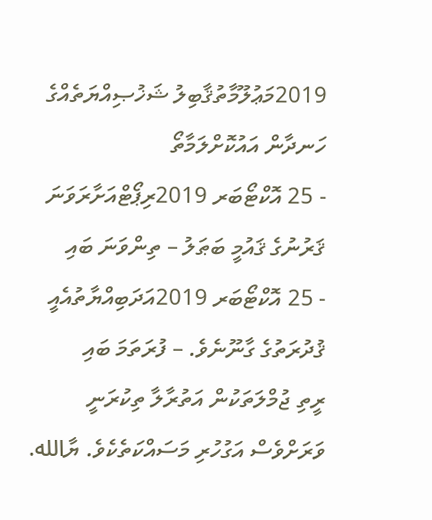2019މަޢުލޫމާތުޤާބިލު ޝަޚުޞިއްޔަތެއްގެ ހަނދާން އައުކޮށްލަމާތޯ
- 25 އޮކްޓޯބަރ 2019ރިޕޯޓްއަށާރަވަނަ ޤަރުނުގެ ޤައުމީ ބަޠަލު – ތިންވަނަ ބައި
- 25 އޮކްޓޯބަރ 2019އަދަބިއްޔާތުއެއީ ޤުދުރަތުގެ ގާނޫނެވެ. – ފުރަތަމަ ބައި
ރީތި ޖުމްލަތަކުން އަތުރާލާ ތިކުރަނީ ވަރަށްވެސް އަގުހުރި މަސައްކަތެކެވެ. ޔާالله.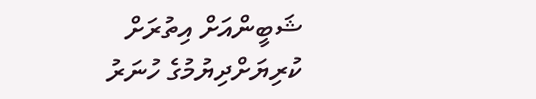ޝަބީންއަށް އިތުރަށް ކުރިޔަށްދިޔުމުގެ ހުނަރު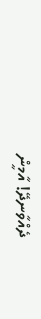ދެއްވާނދޭ! އާމީން